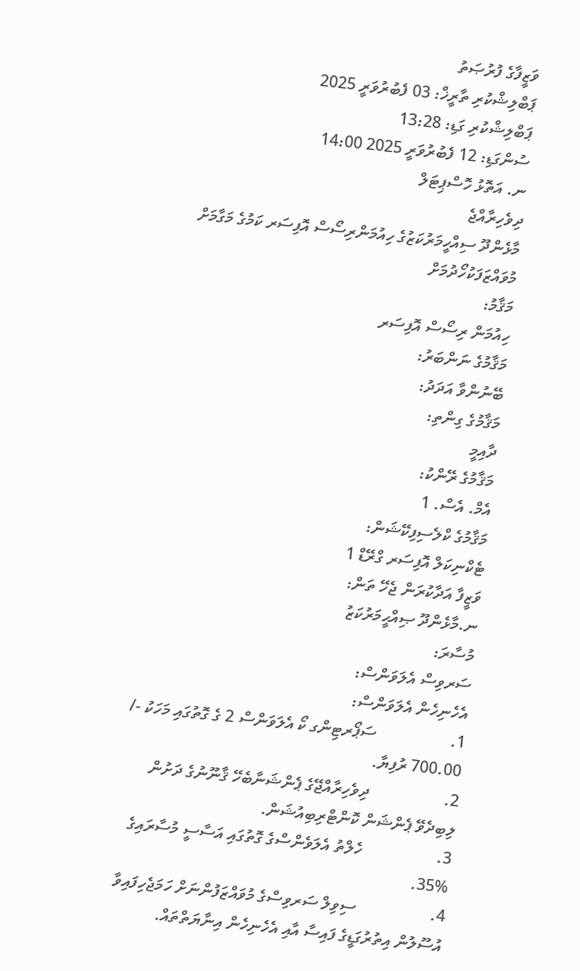ވަޒީފާގެ ފުރުޞަތު
ޕަބްލިޝްކުރި ތާރީޚް: 03 ފެބުރުވަރީ 2025
ޕަބްލިޝްކުރި ގަޑި: 13:28
ސުންގަޑި: 12 ފެބުރުވަރީ 2025 14:00
ނ. އަތޮޅު ހޮސްޕިޓަލް
ދިވެހިރާއްޖެ
މާޅެންދޫ ސިއްހީމަރުކަޒުގެ ހިއުމަންރިސޯސް އޮފިސަރ ކަމުގެ މަގާމަށް މުވައްޒަފަކުހޯދުމަށް
މަޤާމު:
ހިއުމަން ރިސޯސް އޮފިސަރ
މަޤާމުގެ ނަންބަރު:
ބޭނުންވާ އަދަދު:
މަޤާމުގެ ގިންތި:
ދާއިމީ
މަޤާމުގެ ރޭންކު:
އެމް. އެސް. 1
މަޤާމުގެ ކްލެސިފިކޭޝަން:
ޓެކްނިކަލް އޮފިސަރ ގްރޭޑް 1
ވަޒީފާ އަދާކުރަން ޖެހޭ ތަން:
ނ.މާޅެންދޫ ޞިއްޙީމަރުކަޒު
މުސާރަ:
ސަރވިސް އެލަވަންސް:
އެހެނިހެން އެލަވަންސް:
1.                  ސަޕޯރޓިންގ ކޯ އެލަވަންސް 2 ގެ ގޮތުގައި މަހަކު -/ 700.00 ރުފިޔާ.
2.                  ދިވެހިރާއްޖޭގެ ޕެންޝަނާބެހޭ ޤާނޫނުގެ ދަށުން ލިބިދެވޭ ޕެންޝަން ކޮންޓްރިބިއުޝަން.
3.                  ހެލްތު އެލަވެންސްގެ ގޮތުގައި އަސާސީ މުސާރައިގެ %35.
4.                  ސިވިލް ސަރވިސްގެ މުވައްޒަފުންނަށް ހަމަޖެހިފައިވާ އުސޫލުން އިތުރުގަޑީގެ ފައިސާ އާއި އެހެނިހެން އިނާޔަތްތައް.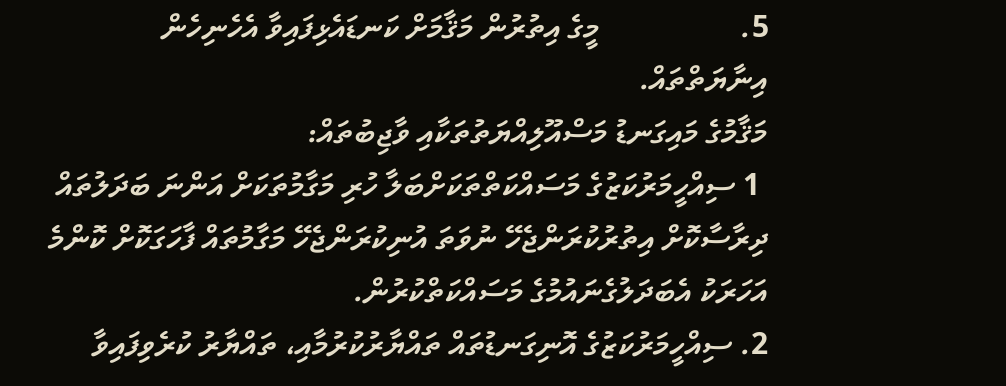5.                  މީގެ އިތުރުން މަޤާމަށް ކަނޑައެޅިފައިވާ އެހެނިހެން އިނާޔަތްތައް.
މަޤާމުގެ މައިގަނޑު މަސްއޫލިއްޔަތުތަކާއި ވާޖިބުތައް:
 1 ސިއްހީމަރުކަޒުގެ މަސައްކަތްތަކަށްބަލާ ހުރި މަގާމުތަކަށް އަންނަ ބަދަލުތައް ދިރާސާކޮށް އިތުރުކުރަންޖެހޭ ނުވަތަ އުނިކުރަންޖެހޭ މަގާމުތައް ފާހަގަކޮށް ކޮންމެ އަހަރަކު އެބަދަލުގެނައުމުގެ މަސައްކަތްކުރުން.
2. ސިއްހީމަރުކަޒުގެ އޮނިގަނޑުތައް ތައްޔާރުކުރުމާއި، ތައްޔާރު ކުރެވިފައިވާ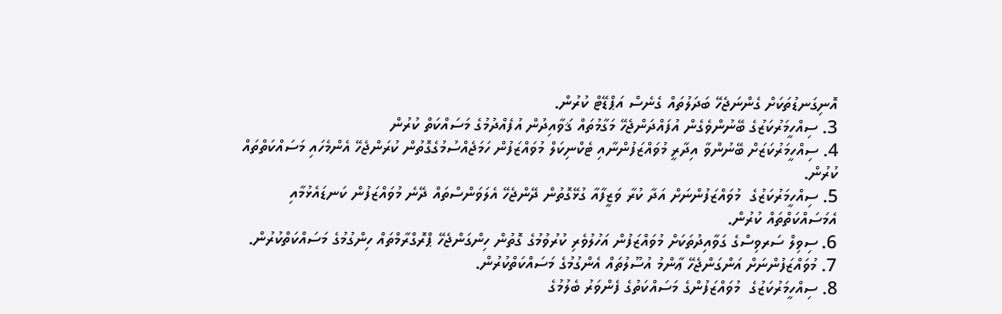އޮނިގަނޑުތަކަށް ގެންނަޖެހޭ ބަދަލުތައް ގެނެސް އަޕްޑޭޓް ކުރުން.
3. ސިއްހީމަރުކަޒުގެ ބޭނުންވެގެން އުފައްދަންޖެހޭ މަގާމުތައް ޤަވާއިދުން އުފެއްދުމުގެ މަސައްކަތް ކުރުން
4. ސިއްހީމަރުކަޒަށް ބޭނުންވާ އިދާރީ މުވައްޒަފުންނާއި ޓެކްނިކަލް މުވައްޒަފުން ހަމަޖެއްސުމުގެގޮތުން ކުރަންޖެހޭ އެންމެހައި މަސައްކަތްތައް ކުރުން.
5. ސިއްހީމަރުކަޒުގެ  މުވައްޒަފުންނަށް އަދާ ކުރާ ވަޒީފާއާ ގުޅޭގޮތުން ދޭންޖެހޭ އެލަވަންސްތައް ދޭނެ މުވައްޒަފުން ކަނޑައެޅުމާއި އެމަސައްކަތްތައް ކުރުން.
6. ސިވިލް ސަރވިސްގެ ގަވާއިދުތަކަށް މުވައްޒަފުން އަހުލުވެރި ކުރުވުމުގެ ގޮތުން ހިންގަންޖެހޭ ޕްރޮގްރާމްތައް ހިންގުމުގެ މަސައްކަތްކުރުން.
7. މުވައްޒަފުންނަށް އަންގަންޖެހޭ ޢާންމު އުސޫލުތައް އެންގުމުގެ މަސައްކަތްކުރުން.
8. ސިއްހީމަރުކަޒުގެ  މުވައްޒަފުންގެ މަސައްކަތުގެ ފެންވަރު ބެލުމުގެ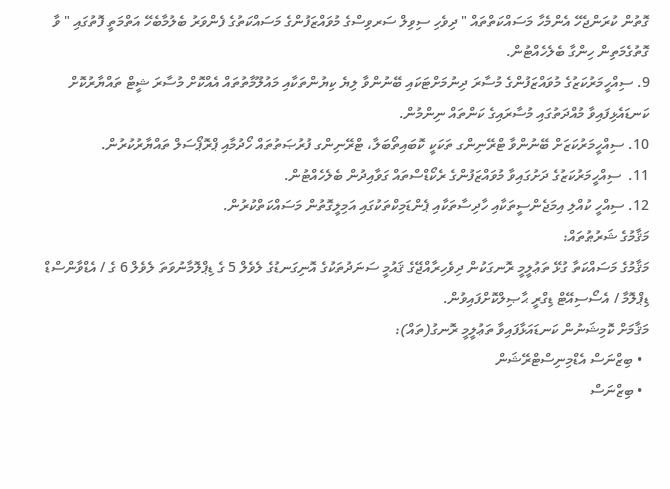ގޮތުން ކުރަންޖެހޭ އެންމެހާ މަސައްކަތްތައް " ދިވެހި ސިވިލް ސަރވިސްގެ މުވައްޒަފުންގެ މަސައްކަތުގެ ފެންވަރު ބެލުމާބެހޭ އަތްމަތީ ފޮތުގައި " ވާ ގޮތުގެމަތިން ހިންގާ ބެލެހެއްޓުން.
9. ސިއްހީމަރުކަޒުގެ މުވައްޒަފުންގެ މުސާރަ ދިނުމަށްޓަކައި ބޭނުންވާ ލިޔެ ކިޔުންތަކާއި މައުލޫމާތުތައް އެއްކޮށް މުސާރަ ޝީޓް ތައްޔާރުކޮށް ކަނޑައެޅިފައިވާ މުއްދަތުގައި މުސާރައިގެ ކަންތައް ނިންމުން.
10. ސިއްހީމަރުކަޒަށް ބޭނުންވާ ޓްރޭނިންގ ތަކަކީ ކޮބައިތޯބަލާ، ޓްރޭނިންގ ފުރުޞަތުތައް ހޯދުމާއި ޕްރޮޕޯސަލް ތައްޔާރުކުރުން.
11.  ސިއްހީމަރުކަޒުގެ ދަށުގައިވާ މުވައްޒަފުންގެ ރެކޯޑްސްތައް ގަވާއިދުން ބެލެހެއްޓުން.
12. ސިއްހީ ކުއްލި އިމަޖެންސީތަކާއި ހާދިސާތަކާއި ޕެންޑަމިކްތަކުގައި އަމިލީގޮތުން މަސައްކަތްކުރުން.
މަޤާމުގެ ޝަރުޠުތައް:
މަޤާމުގެ މަސައްކަތާ ގުޅޭ ތަޢުލީމީ ރޮނގަކުން ދިވެހިރާއްޖޭގެ ޤައުމީ ސަނަދުތަކުގެ އޮނިގަނޑުގެ ލެވެލް 5 ގެ ޑިޕްލޮމާނުވަތަ ލެވެލް 6 ގެ / އެޑްވާންސްޑް ޑިޕްލޮމާ / އެސޯސިއޭޓް ޑިގްރީ ޙާޞިލްކޮށްފައިވުން.
މަޤާމަށް ކޮމިޝަނުން ކަނޑައަޅާފައިވާ ތަޢުލީމީ ރޮނގު(ތައް):
  • ބިޒްނަސް އެޑްމިނިސްޓްރޭޝަން
  • ބިޒްނަސް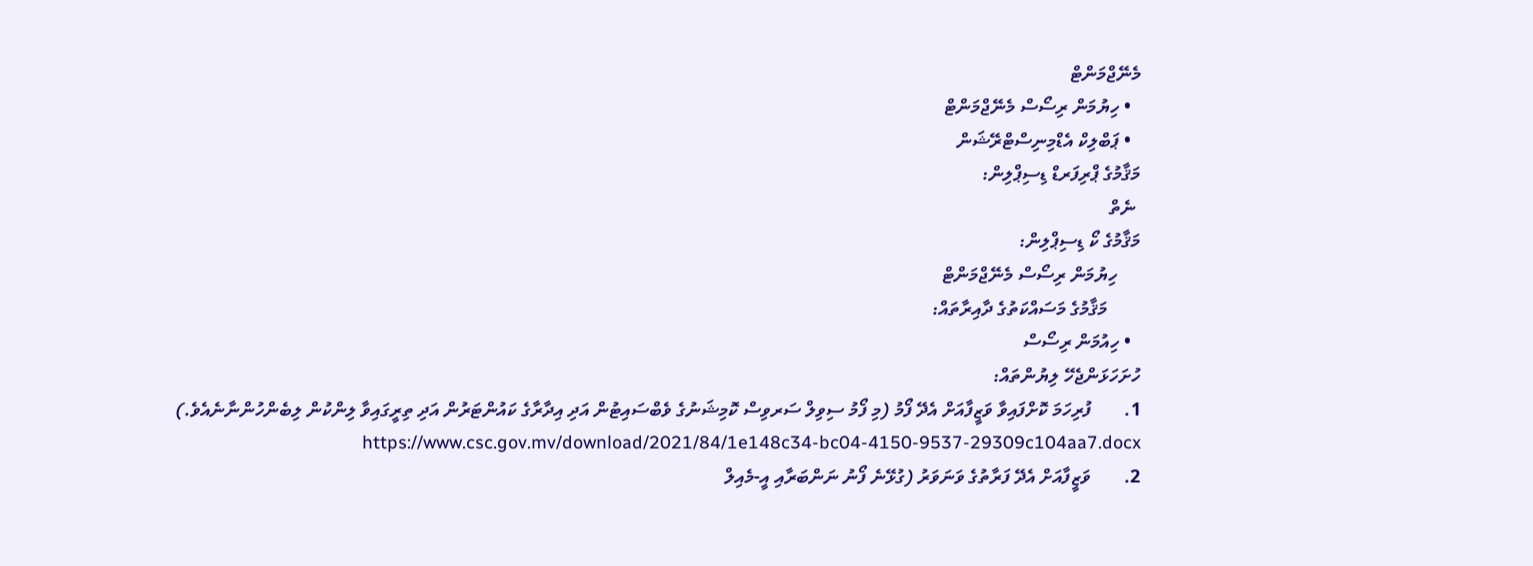މެނޭޖްމަންޓް
  • ހިޔުމަން ރިސޯސް މެނޭޖްމަންޓް
  • ޕަބްލިކް އެޑްމިނިސްޓްރޭޝަން
މަޤާމުގެ ޕްރިފަރޑް ޑިސިޕްލިން:
 ނެތް
މަޤާމުގެ ކޯ ޑިސިޕްލިން:
     ހިޔުމަން ރިސޯސް މެނޭޖްމަންޓް
       މަޤާމުގެ މަސައްކަތުގެ ދާއިރާތައް:
  • ހިއުމަން ރިސޯސް
ހުށަހަޅަންޖެހޭ ލިޔުންތައް:
1.       ފުރިހަމަ ކޮށްފައިވާ ވަޒީފާއަށް އެދޭ ފޯމު (މި ފޯމު ސިވިލް ސަރވިސް ކޮމިޝަނުގެ ވެބްސައިޓުން އަދި އިދާރާގެ ކައުންޓަރުން އަދި ތިރީގައިވާ ލިންކުން ލިބެންހުންނާނެއެވެ.) https://www.csc.gov.mv/download/2021/84/1e148c34-bc04-4150-9537-29309c104aa7.docx
2.       ވަޒީފާއަށް އެދޭ ފަރާތުގެ ވަނަވަރު (ގުޅޭނެ ފޯނު ނަންބަރާއި އީ-މެއިލް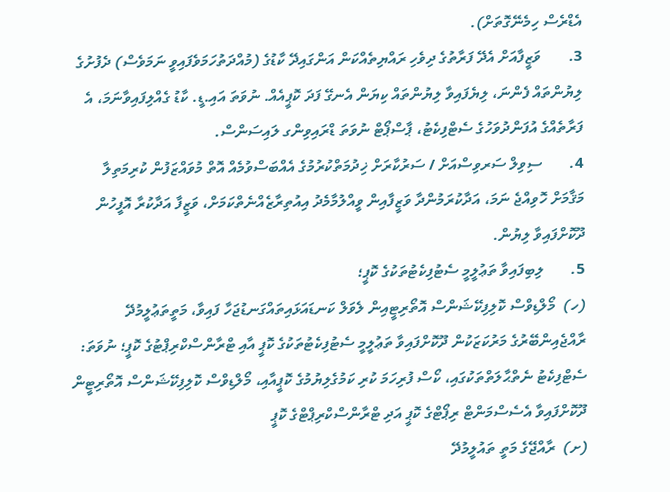އެޑްރެސް ހިމެނޭގޮތަށް).
3.       ވަޒީފާއަށް އެދޭ ފަރާތުގެ ދިވެހި ރައްޔިތެއްކަން އަންގައިދޭ ކާޑުގެ (މުއްދަތުހަމަވެފައިވީ ނަމަވެސް) ދެފުށުގެ ލިޔުންތައް ފެންނަ، ލިޔެފައިވާ ލިޔުންތައް ކިޔަން އެނގޭ ފަދަ ކޮޕީއެއް. ނުވަތަ އައި.ޑީ. ކާޑު ގެއްލިފައިވާނަމަ، އެ ފަރާތެއްގެ އުފަންދުވަހުގެ ސެޓްފިކެޓު، ޕާސްޕޯޓް ނުވަތަ ޑްރައިވިންގ ލައިސަންސް.
4.       ސިވިލް ސަރވިސްއަށް / ސަރުކާރަށް ޚިދުމަތްކުރުމުގެ އެއްބަސްވުމެއް އޮތް މުވައްޒަފުން ކުރިމަތިލާ މަޤާމަށް ހޮވިއްޖެ ނަމަ، އަދާކުރަމުންދާ ވަޒީފާއިން ވީއްލުމާމެދު އިއުތިރާޒެއްނެތްކަމަށް، ވަޒީފާ އަދާކުރާ އޮފީހުން ދޫކޮށްފައިވާ ލިޔުން.
5.       ލިބިފައިވާ ތަޢުލީމީ ސެޓުފިކެޓުތަކުގެ ކޮޕީ؛
(ހ)  މޯލްޑިވްސް ކޮލިފިކޭޝަންސް އޮތޯރިޓީއިން ލެވަލް ކަނޑައަޅައިތައްގަނޑުޖަހާ ފައިވާ، މަތީތަޢުލީމުދޭ ރާއްޖެއިންބޭރުގެ މަރުކަޒަކުން ދޫކޮށްފައިވާ ތަޢުލީމީ ސެޓުފިކެޓުތަކުގެ ކޮޕީ އާއި ޓްރާންސްކްރިޕްޓުގެ ކޮޕީ؛ ނުވަތަ: ސެޓްފިކެޓު ނެތްޙާލަތްތަކުގައި، ކޯސް ފުރިހަމަ ކުރި ކަމުގެލިޔުމުގެ ކޮޕީއާއި، މޯލްޑިވްސް ކޮލިފިކޭޝަންސް އޮތޯރިޓީން ދޫކޮށްފައިވާ އެސެސްމަންޓް ރިޕޯޓްގެ ކޮޕީ އަދި ޓްރާންސްކްރިޕްޓްގެ ކޮޕީ
(ށ)  ރާއްޖޭގެ މަތީ ތައުލީމުދޭ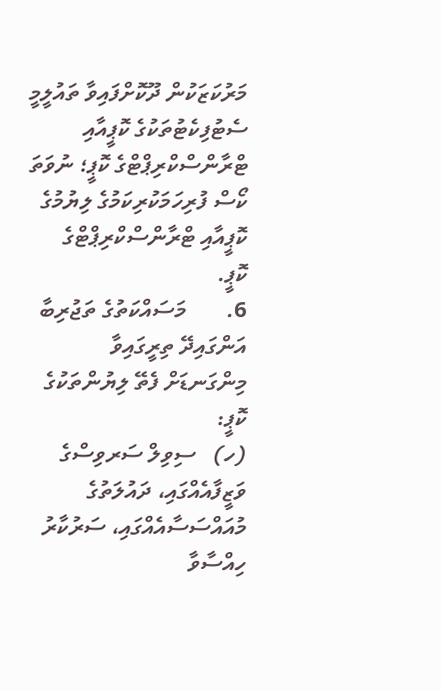މަރުކަޒަކުން ދޫކޮށްފައިވާ ތައުލީމީ ސެޓުފިކެޓުތަކުގެ ކޮޕީއާއި ޓްރާންސްކްރިޕްޓްގެ ކޮޕީ؛ ނުވަތަ ކޯސް ފުރިހަމަކުރިކަމުގެ ލިޔުމުގެ ކޮޕީއާއި ޓްރާންސްކްރިޕްޓްގެ ކޮޕީ.
6.       މަސައްކަތުގެ ތަޖުރިބާ އަންގައިދޭ ތިރީގައިވާ މިންގަނޑަށް ފެތޭ ލިޔުންތަކުގެ ކޮޕީ:
(ހ)   ސިވިލް ސަރވިސްގެ ވަޒީފާއެއްގައި، ދައުލަތުގެ މުއައްސަސާއެއްގައި، ސަރުކާރު ހިއްސާވާ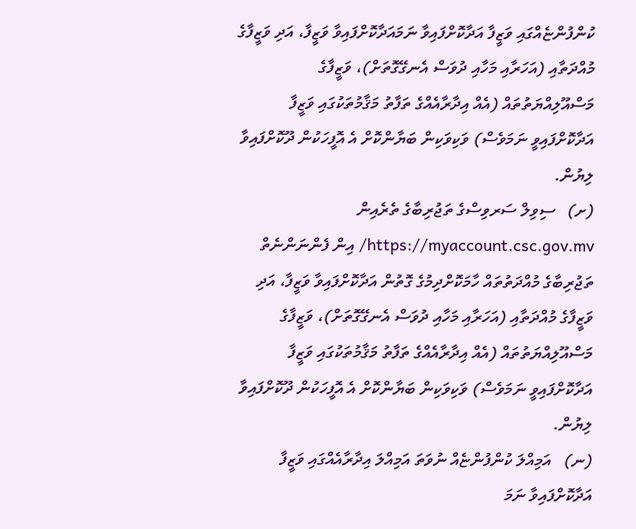ކުންފުންޏެއްގައި ވަޒީފާ އަދާކޮށްފައިވާ ނަމައަދާކޮށްފައިވާ ވަޒީފާ، އަދި ވަޒީފާގެ މުއްދަތާއި (އަހަރާއި މަހާއި ދުވަސް އެނގޭގޮތަށް)، ވަޒީފާގެ މަސްއޫލިއްޔަތުތައް (އެއް އިދާރާއެއްގެ ތަފާތު މަޤާމުތަކުގައި ވަޒީފާ އަދާކޮށްފައިވީ ނަމަވެސް) ވަކިވަކިން ބަޔާންކޮށް އެ އޮފީހަކުން ދޫކޮށްފައިވާ ލިޔުން.
(ށ)   ސިވިލް ސަރވިސްގެ ތަޖުރިބާގެ ތެރެއިން https://myaccount.csc.gov.mv/ އިން ފެންނަންނެތް ތަޖުރިބާގެ މުއްދަތުތައް ހާމަކޮށްދިމުގެ ގޮތުން އަދާކޮށްފައިވާ ވަޒީފާ، އަދި ވަޒީފާގެ މުއްދަތާއި (އަހަރާއި މަހާއި ދުވަސް އެނގޭގޮތަށް)، ވަޒީފާގެ މަސްއޫލިއްޔަތުތައް (އެއް އިދާރާއެއްގެ ތަފާތު މަޤާމުތަކުގައި ވަޒީފާ އަދާކޮށްފައިވީ ނަމަވެސް) ވަކިވަކިން ބަޔާންކޮށް އެ އޮފީހަކުން ދޫކޮށްފައިވާ ލިޔުން.
(ނ)   އަމިއްލަ ކުންފުންޏެއް ނުވަތަ އަމިއްލަ އިދާރާއެއްގައި ވަޒީފާ އަދާކޮށްފައިވާ ނަމަ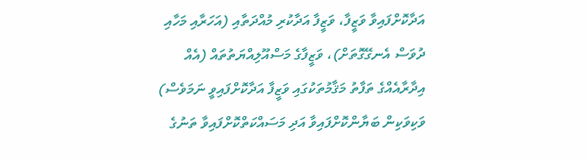އަދާކޮށްފައިވާ ވަޒީފާ، ވަޒީފާ އަދާކުރި މުއްދަތާއި (އަހަރާއި މަހާއި ދުވަސް އެނގޭގޮތަށް)، ވަޒީފާގެ މަސްއޫލިއްޔަތުތައް (އެއް އިދާރާއެއްގެ ތަފާތު މަޤާމުތަކުގައި ވަޒީފާ އަދާކޮށްފައިވީ ނަމަވެސް) ވަކިވަކިން ބަޔާންކޮށްފައިވާ އަދި މަސައްކަތްކޮށްފައިވާ ތަނުގެ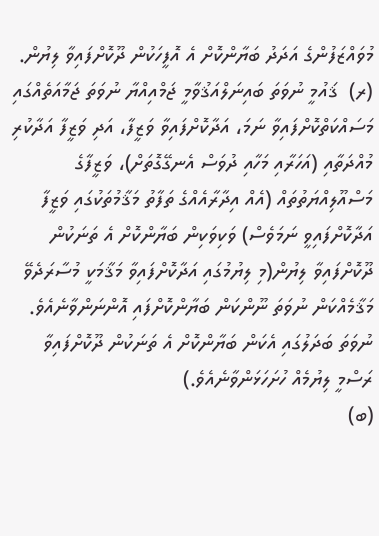މުވައްޒަފުންގެ އަދަދު ބަޔާންކޮށް އެ އޮފީހަކުން ދޫކޮށްފައިވާ ލިޔުން.
(ރ)  ޤައުމީ ނުވަތަ ބައިނަލްއަޤުވާމީ ޖަމްއިއްޔާ ނުވަތަ ޖަމާއަތެއްގައި މަސައްކަތްކޮށްފައިވާ ނަމަ، އަދާކޮށްފައިވާ ވަޒީފާ، އަދި ވަޒީފާ އަދާކުރި މުއްދަތާއި (އަހަރާއި މަހާއި ދުވަސް އެނގޭގޮތަށް)، ވަޒީފާގެ މަސްއޫލިއްޔަތުތައް (އެއް އިދާރާއެއްގެ ތަފާތު މަޤާމުތަކުގައި ވަޒީފާ އަދާކޮށްފައިވީ ނަމަވެސް) ވަކިވަކިން ބަޔާންކޮށް އެ ތަނަކުން ދޫކޮށްފައިވާ ލިޔުން(މި ލިޔުމުގައި އަދާކޮށްފައިވާ މަޤާމަކީ މުސާރަދެވޭ މަޤާމެއްކަން ނުވަތަ ނޫންކަން ބަޔާންކޮށްފައި އޮންނަންވާނެއެވެ. ނުވަތަ ބަދަލުގައި އެކަން ބަޔާންކޮށް އެ ތަނަކުން ދޫކޮށްފައިވާ ރަސްމީ ލިޔުމެއް ހުށަހަޅަންވާނެއެވެ.)
(ބ)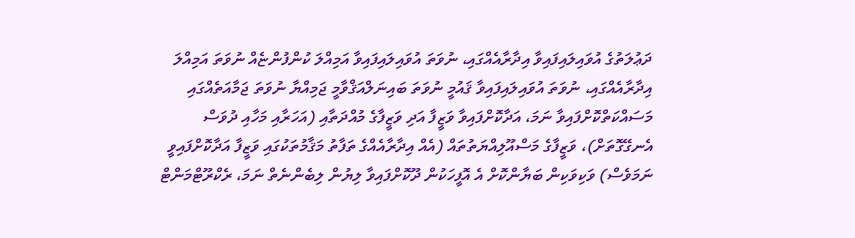ދަޢުލަތުގެ އުވައިލައިފައިވާ އިދާރާއެއްގައި، ނުވަތަ އުވައިލައިފައިވާ އަމިއްލަ ކުންފުންޏެއް ނުވަތަ އަމިއްލަ އިދާރާއެއްގައި، ނުވަތަ އުވައިލައިފައިވާ ޤައުމީ ނުވަތަ ބައިނަލްއަޤްވާމީ ޖަމިއްޔާ ނުވަތަ ޖަމާއަތެއްގައި މަސައްކަތްކޮށްފައިވާ ނަމަ، އަދާކޮށްފައިވާ ވަޒީފާ އަދި ވަޒީފާގެ މުއްދަތާއި (އަހަރާއި މަހާއި ދުވަސް އެނގޭގޮތަށް)، ވަޒީފާގެ މަސްއޫލިއްޔަތުތައް (އެއް އިދާރާއެއްގެ ތަފާތު މަޤާމުތަކުގައި ވަޒީފާ އަދާކޮށްފައިވީ ނަމަވެސް) ވަކިވަކިން ބަޔާންކޮށް އެ އޮފީހަކުން ދޫކޮށްފައިވާ ލިޔުން ލިބެންނެތް ނަމަ، ރެކްރޫޓްމަންޓް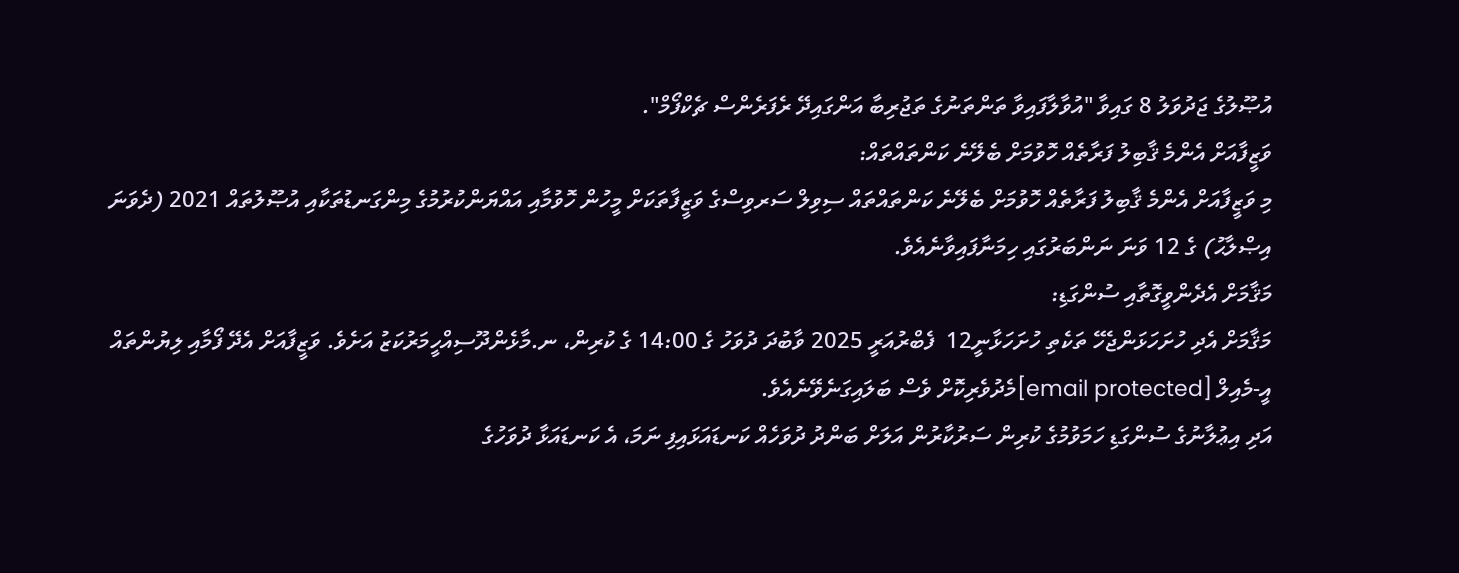އުޞޫލުގެ ޖަދުވަލު 8 ގައިވާ "އުވާލާފައިވާ ތަންތަނުގެ ތަޖުރިބާ އަންގައިދޭ ރެފަރެންސް ޗެކްފޯމް".
ވަޒީފާއަށް އެންމެ ޤާބިލު ފަރާތެއް ހޮވުމަށް ބެލޭނެ ކަންތައްތައް:
މި ވަޒީފާއަށް އެންމެ ޤާބިލު ފަރާތެއް ހޮވުމަށް ބެލޭނެ ކަންތައްތައް ސިވިލް ސަރވިސްގެ ވަޒީފާތަކަށް މީހުން ހޮވުމާއި އައްޔަންކުރުމުގެ މިންގަނޑުތަކާއި އުޞޫލުތައް 2021 (ދެވަނަ އިޞްލާޙު) ގެ 12 ވަނަ ނަންބަރުގައި ހިމަނާފައިވާނެއެވެ.
މަޤާމަށް އެދެންވީގޮތާއި ސުންގަޑި:
މަޤާމަށް އެދި ހުށަހަޅަންޖެހޭ ތަކެތި ހުށަހަޅާނީ12  ފެބްރުއަރީ 2025 ވާބުދަ ދުވަހު ގެ 14:00 ގެ ކުރިން، ނ.މާޅެންދޫސިއްހީމަރުކަޒު އަށެވެ. ވަޒީފާއަށް އެދޭ ފޯމާއި ލިޔުންތައް އީ-މެއިލް [email protected]މެދުވެރިކޮށް ވެސް ބަލައިގަނެވޭނެއެވެ.
އަދި އިޢުލާނުގެ ސުންގަޑި ހަމަވުމުގެ ކުރިން ސަރުކާރުން އަލަށް ބަންދު ދުވަހެއް ކަނޑައަޅައިފި ނަމަ، އެ ކަނޑައަޅާ ދުވަހުގެ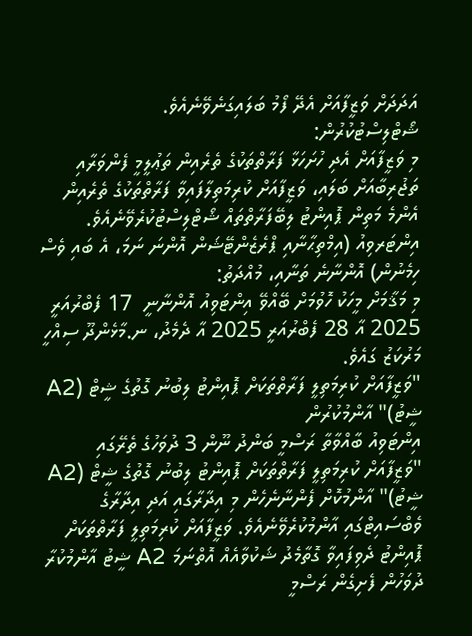އަދަދަށް ވަޒީފާއަށް އެދޭ ފޯމު ބަލައިގަނެވޭނެއެވެ.
ޝޯޓްލިސްޓުކުރުން:
މި ވަޒީފާއަށް އެދި ހުށަހަޅާ ފަރާތްތަކުގެ ތެރެއިން ތަޢުލީމީ ފެންވަރާއި ތަޖުރިބާއަށް ބަލައި، ވަޒީފާއަށް ކުރިމަތިލާފައިވާ ފަރާތްތަކުގެ ތެރެއިން އެންމެ މަތިން ޕޮއިންޓު ލިބޭފަރާތްތައް ޝޯޓްލިސްޓުކުރެވޭނެއެވެ.
އިންޓަރވިއު (އިމްތިޙާނާއި ޕްރެޒެންޓޭޝަން އޮންނަ ނަމަ، އެ ބައި ވެސް ހިމެނުން) އޮންނާނެ ތަނާއި، މުއްދަތު:
މި މަޤާމަށް މީހަކު ހޮވުމަށް ބޭއްވޭ އިންޓަވިއު އޮންނާނީ  17 ފެބްރުއަރީ  2025 އާ 28 ފެބްރުއަރީ 2025 އާ ދެމެދު، ނ.މާޅެންދޫ ސިއްހީ މަރުކަޒު ގައެވެ.
"ވަޒީފާއަށް ކުރިމަތިލީ ފަރާތްތަކަށް ޕޮއިންޓު ލިބުނު ގޮތުގެ ޝީޓް (A2 ޝީޓު)" އާންމުކުރުން
އިންޓަވިއު ބާއްވާތާ ރަސްމީ ބަންދު ނޫން 3 ދުވަހުގެ ތެރޭގައި "ވަޒީފާއަށް ކުރިމަތިލީ ފަރާތްތަކަށް ޕޮއިންޓު ލިބުނު ގޮތުގެ ޝީޓް (A2 ޝީޓު)" އާންމުކޮށް ފެންނާނެހެން މި އިދާރާގައި އަދި އިދާރާގެ ވެބްސައިޓްގައި އާންމުކުރެވޭނެއެވެ. ވަޒީފާއަށް ކުރިމަތިލީ ފަރާތްތަކަށް ޕޮއިންޓު ދެވިފައިވާ ގޮތާމެދު ޝަކުވާއެއް އޮތްނަމަ A2 ޝީޓު އާންމުކުރާ ދުވަހުން ފެށިގެން ރަސްމީ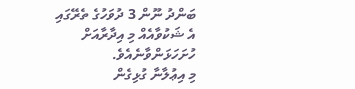ބަންދު ނޫން 3 ދުވަހުގެ ތެރޭގައި އެ ޝަކުވާއެއް މި އިދާރާއަށް ހުށަހަޅަންވާނެއެވެ.
މި އިޢުލާނާ ގުޅިގެން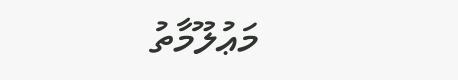މަޢުލޫމާތު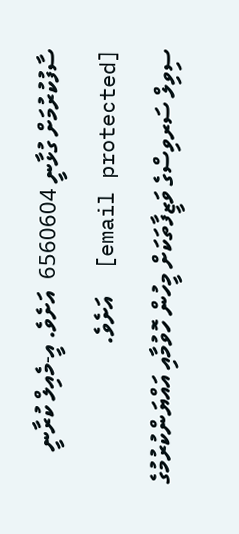ސާފުކުރުމަށް ގުޅާނީ 6560604  އަށެވެ. އީ-މެއިލް ކުރާނީ [email protected]  އަށެވެ.
ސިވިލް ސަރވިސްގެ ވަޒީފާތަކަށް މީހުން ހޮވުމާއި އައްޔަންކުރުމުގެ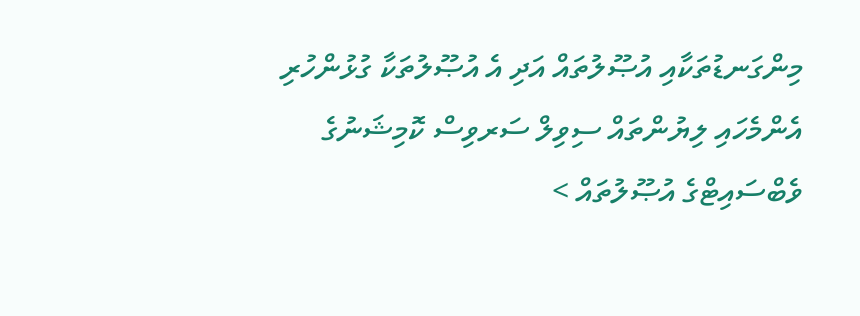މިންގަނޑުތަކާއި އުޞޫލުތައް އަދި އެ އުޞޫލުތަކާ ގުޅުންހުރި އެންމެހައި ލިޔުންތައް ސިވިލް ސަރވިސް ކޮމިޝަނުގެ ވެބްސައިޓްގެ އުޞޫލުތައް >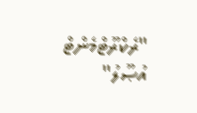"ރެކްރޫޓްމެންޓް އުޞޫލު"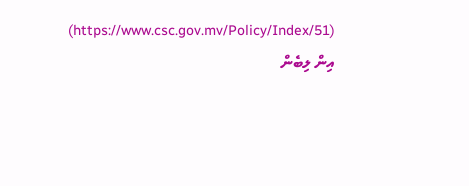(https://www.csc.gov.mv/Policy/Index/51) އިން ލިބެން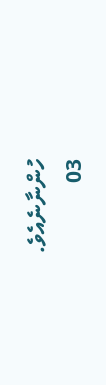ހުންނާނެއެވެ.
03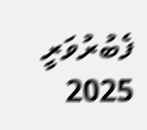ފެބުރުވަރީ 2025